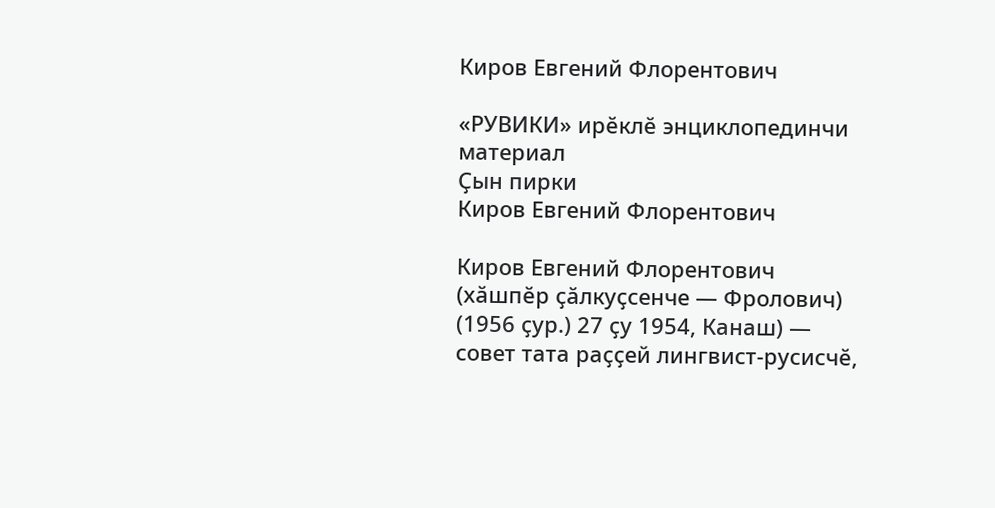Киров Евгений Флорентович

«РУВИКИ» ирӗклӗ энциклопединчи материал
Ҫын пирки
Киров Евгений Флорентович

Киров Евгений Флорентович (хӑшпӗр ҫӑлкуҫсенче — Фролович) (1956 ҫур.) 27 ҫу 1954, Канаш) — совет тата раҫҫей лингвист-русисчӗ,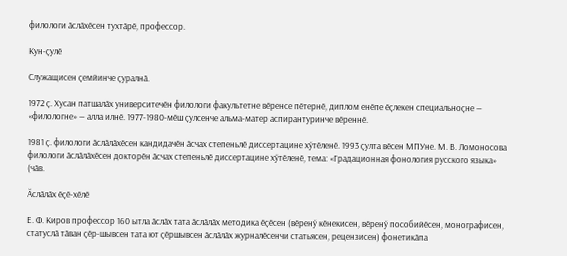филологи ӑслӑхӗсен тухтӑрӗ, профессор.

Кун-ҫулӗ

Служащисен ҫемйинче ҫуралнӑ.

1972 ҫ. Хусан патшалӑх университечӗн филологи факультетне вӗренсе пӗтернӗ, диплом енӗпе ӗҫлекен специальноҫне — «филологне» — алла илнӗ. 1977-1980-мӗш ҫулсенче альма-матер аспирантуринче вӗреннӗ.

1981 ҫ. филологи ӑслӑлӑхӗсен кандидачӗн ӑсчах степеньлӗ диссертацине хӳтӗленӗ. 1993 ҫулта вӗсен МПУне. М. В. Ломоносова филологи ӑслӑлӑхӗсен докторӗн ӑсчах степеньлӗ диссертацине хӳтӗленӗ, тема: «Градационная фонология русского языка» (чӑв.

Ӑслӑлӑх ӗҫӗ-хӗлӗ

Е. Ф. Киров профессор 160 ытла ӑслӑх тата ӑслӑлӑх методика ӗҫӗсен (вӗренӳ кӗнекисен, вӗренӳ пособийӗсен, монографисен, статуслӑ тӑван ҫӗр-шывсен тата ют ҫӗршывсен ӑслӑлӑх журналӗсенчи статьясен, рецензисен) фонетикӑпа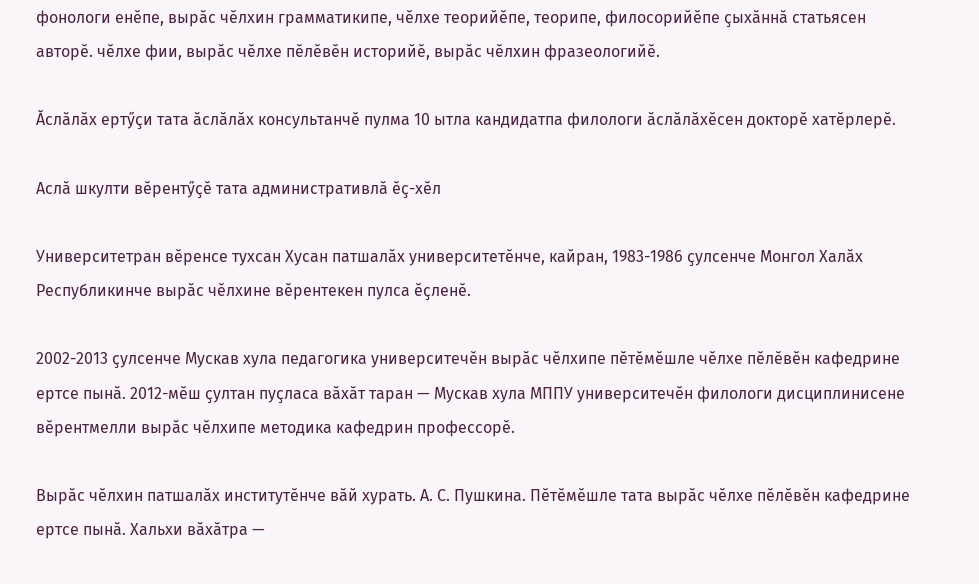фонологи енӗпе, вырӑс чӗлхин грамматикипе, чӗлхе теорийӗпе, теорипе, филосорийӗпе ҫыхӑннӑ статьясен авторӗ. чӗлхе фии, вырӑс чӗлхе пӗлӗвӗн историйӗ, вырӑс чӗлхин фразеологийӗ.

Ӑслӑлӑх ертӳҫи тата ӑслӑлӑх консультанчӗ пулма 10 ытла кандидатпа филологи ӑслӑлӑхӗсен докторӗ хатӗрлерӗ.

Аслӑ шкулти вӗрентӳҫӗ тата административлӑ ӗҫ-хӗл

Университетран вӗренсе тухсан Хусан патшалӑх университетӗнче, кайран, 1983-1986 ҫулсенче Монгол Халӑх Республикинче вырӑс чӗлхине вӗрентекен пулса ӗҫленӗ.

2002-2013 ҫулсенче Мускав хула педагогика университечӗн вырӑс чӗлхипе пӗтӗмӗшле чӗлхе пӗлӗвӗн кафедрине ертсе пынӑ. 2012-мӗш ҫултан пуҫласа вӑхӑт таран — Мускав хула МППУ университечӗн филологи дисциплинисене вӗрентмелли вырӑс чӗлхипе методика кафедрин профессорӗ.

Вырӑс чӗлхин патшалӑх институтӗнче вӑй хурать. А. С. Пушкина. Пӗтӗмӗшле тата вырӑс чӗлхе пӗлӗвӗн кафедрине ертсе пынӑ. Хальхи вӑхӑтра —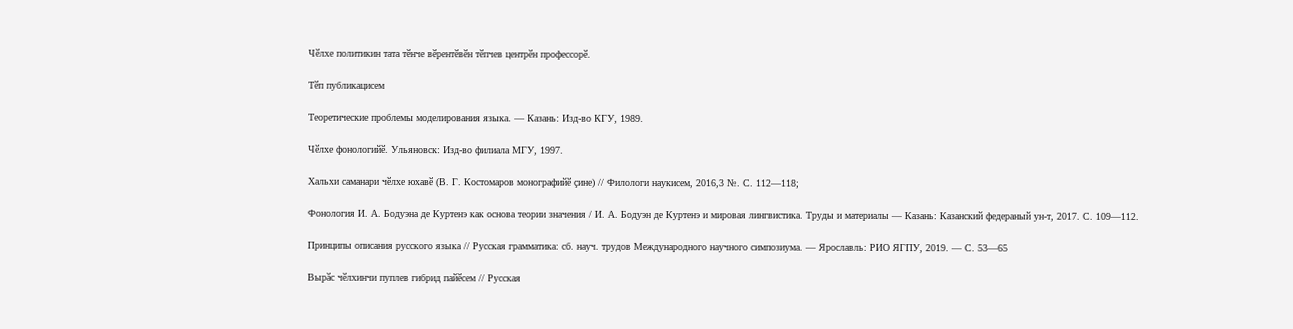Чӗлхе политикин тата тӗнче вӗрентӗвӗн тӗпчев центрӗн профессорӗ.

Тӗп публикацисем

Теоретические проблемы моделирования языка. — Казань: Изд-во КГУ, 1989.

Чӗлхе фонологийӗ. Ульяновск: Изд-во филиала МГУ, 1997.

Хальхи саманари чӗлхе юхавӗ (В. Г. Костомаров монографийӗ ҫине) // Филологи наукисем, 2016,3 №. С. 112—118;

Фонология И. А. Бодуэна де Куртенэ как основа теории значения / И. А. Бодуэн де Куртенэ и мировая лингвистика. Труды и материалы — Казань: Казанский федераный ун-т, 2017. С. 109—112.

Принципы описания русского языка // Русская грамматика: сб. науч. трудов Международного научного симпозиума. — Ярославль: РИО ЯГПУ, 2019. — С. 53—65

Вырӑс чӗлхинчи пуплев гибрид пайӗсем // Русская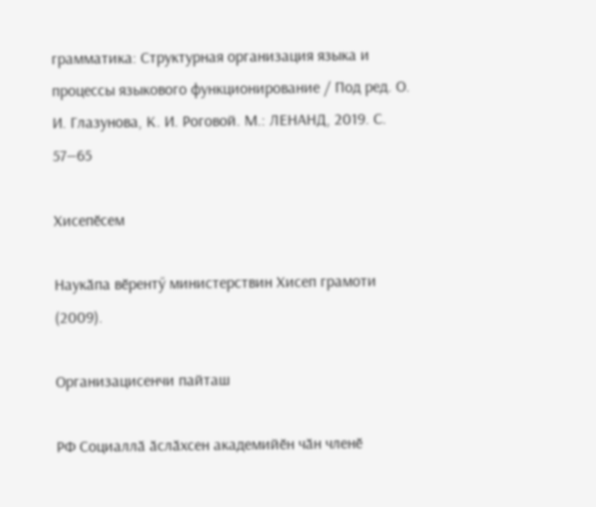грамматика: Структурная организация языка и процессы языкового функционирование / Под ред. О. И. Глазунова, К. И. Роговой. М.: ЛЕНАНД, 2019. С. 57—65

Хисепӗсем

Наукӑпа вӗрентӳ министерствин Хисеп грамоти (2009).

Организацисенчи пайташ

РФ Социаллӑ ӑслӑхсен академийӗн чӑн членӗ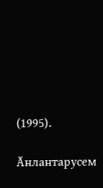(1995).

Ӑнлантарусем